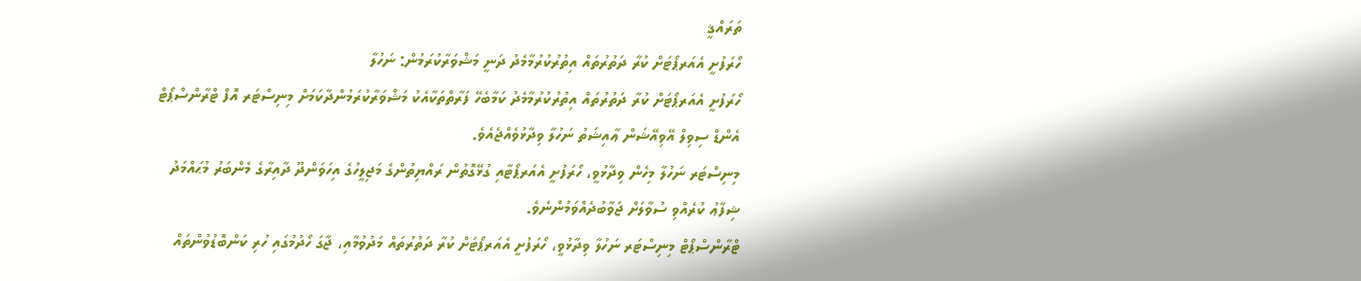ތަރައްޤީ
ހޯރަފުށީ އެއަރޕޯޓަށް ކުރާ ދަތުރުތައް އިތުރުކުރުމާމެދު ދަނީ މަޝްވަރާކުރަމުން: ނަހުލާ
ހޯރަފުށީ އެއަރޕޯޓަށް ކުރާ ދަތުރުތައް އިތުރުކުރުމާމެދު ކަމާބެހޭ ފަރާތްތަކާއެކު މަޝްވަރާކުރަމުންދާކަމަށް މިނިސްޓަރ އޮފް ޓްރާންސްޕޯޓް އެންޑް ސިވިލް އޭވިއޭޝަން ޢާއިޝަތު ނަހުލާ ވިދާޅުވެއްޖެއެވެ.
މިނިސްޓަރ ނަހުލާ މިހެން ވިދާޅުވީ، ހޯރަފުށީ އެއަރޕޯޓާއި ގުޅޭގޮތުން ރައްޔިތުންގެ މަޖިލީހުގެ އިހަވަންދޫ ދާއިރާގެ މެންބަރު މުޙައްމަދު ޝިފާޢު ކުރެއްވި ސުވާލަށް ޖަވާބުދެއްވަމުންނެވެ.
ޓްރާންސްޕޯޓް މިނިސްޓަރ ނަހުލާ ވިދާޅުވީ، ހޯރަފުށީ އެއަރޕޯޓަށް ކުރާ ދަތުރުތައް މަދުވުމާއި، ޖާގަ ހޯދުމުގައި ހުރި ކަންބޮޑުވުންތައް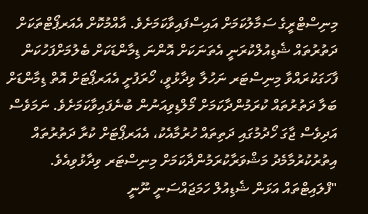މިނިސްޓްރީގެ ސަމާލުކަމަށް އައިސްފައިވާކަމަށެވެ. އާއްމުކޮށް އެއަރޕޯޓްތަކަށް ދަތުރުތައް ޝެޑިއުލްކުރަނީ އެތަނަކަށް އޮންނަ ޑިމާންޑަކަށް ބެލުމަށްފަހުކަން ފާހަގަކުރައްވާ މިނިސްޓަރ ނަހުލާ ވިދާޅުވީ، ހޯރަފުށީ އެއަރޕޯޓަށް އޮތް ޑިމާންޑަށް ބަލާ ދަތުރުތައް ކުރަމުންދާކަމަށް މޯލްޑިވިއަނުން ބުނެފައިވާކަމަށެވެ. ނަމަވެސް އަދިވެސް ޖާގަ ހޯދުމުގައި ދަތިތައް ހުރުމާއެކު، އެއަރޕޯޓަށް ކުރާ ދަތުރުތައް އިތުރުކުރުމާމެދު މަޝްވަރާކުރަމުންދާކަމަށް މިނިސްޓަރ ވިދާޅުވިއެވެ.
"ފްލައިޓްތައް އަޅަން ޝެޑިއުލް ހަމަޖައްސަނީ ނޫނީ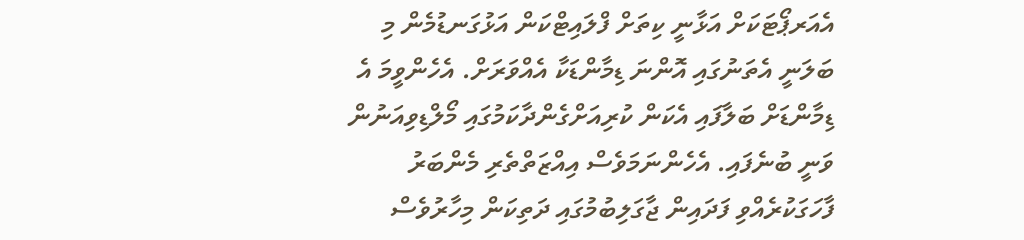އެއަރޕޯޓަކަށް އަޅާނީ ކިތަށް ފްލައިޓްކަން އަޅުގަނޑުމެން މި ބަލަނީ އެތަނުގައި އޮންނަ ޑިމާންޑަކާ އެއްވަރަށް. އެހެންވީމަ އެ ޑިމާންޑަށް ބަލާފައި އެކަން ކުރިއަށްގެންދާކަމުގައި މޯލްޑިވިއަނުން ވަނީ ބުނެފައި. އެހެންނަމަވެސް އިއްޒަތްތެރި މެންބަރު ފާހަގަކުރެއްވި ފަދައިން ޖާގަލިބުމުގައި ދަތިކަން މިހާރުވެސް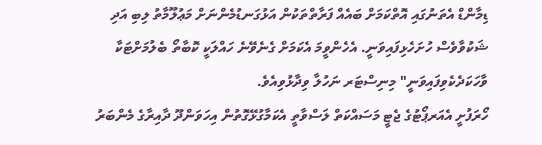ޑިމާންޑް އެތަނުގައި އޮތްކަމަށް ބައެއް ފަރާތްތަކުން އަޅުގަނޑުމެންނަށް މަޢުލޫމާތު ލިބި އަދި ޝަކުވާވެސް ހުށަހެޅިފައިވަނީ. އެހެންވީމަ އެކަމަށް ގެނެވޭނެ ހައްލަކީ ކޮބާތޯ ބެލުމަށްޓަކާ ވާހަކަދެކެވިފައިވަނީ" މިނިސްޓަރ ނަހުލާ ވިދާޅުވިއެވެ.
ހޯރަފުށީ އެއަރޕޯޓުގެ ޖެޓީ މަސައްކަތް ލަސްވާތީ އެކަމާގުޅޭގޮތުން އިހަވަންދޫ ދާއިރާގެ މެންބަރު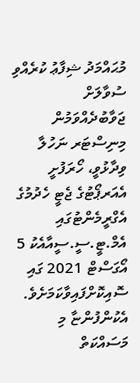މުޙައްމަދު ޝިފާޢު ކުރެއްވި ސުވާލަށް ޖަވާބުދެއްވަމުން މިނިސްޓަރ ނަހުލާ ވިދާޅުވީ، ހޯރަފުށީ އެއަރޕޯޓުގެ ޖެޓީ ހެދުމުގެ އެގްރީމެންޓުގައި އެމް.ޓީ.ސީ.ސީއާއެކު 5 އޯގަސްޓް 2021 ގައި ސޮއިކޮށްފައިވާކަމަށެވެ. އެކުންފުންޏާ މި މަސައްކަތް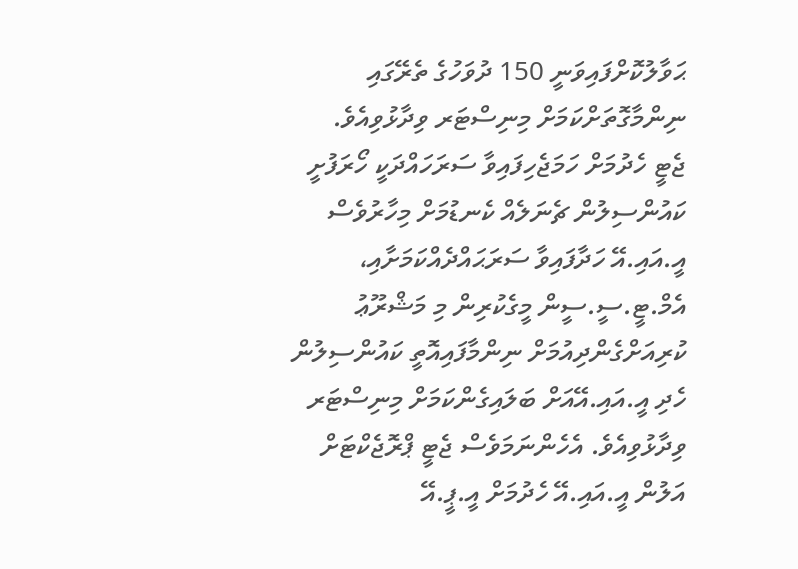ޙަވާލުކޮށްފައިވަނީ 150 ދުވަހުގެ ތެރޭގައި ނިންމާގޮތަށްކަމަށް މިނިސްޓަރ ވިދާޅުވިއެވެ.
ޖެޓީ ހެދުމަށް ހަމަޖެހިފައިވާ ސަރަހައްދަކީ ހޯރަފުށީ ކައުންސިލުން ޗެނަލެއް ކެނޑުމަށް މިހާރުވެސް އީ.އައި.އޭ ހަދާފައިވާ ސަރަޙައްދެއްކަމަށާއި، އެމް.ޓީ.ސީ.ސީން މީގެކުރިން މި މަޝްރޫޢު ކުރިއަށްގެންދިއުމަށް ނިންމާފައިއޮތީ ކައުންސިލުން ހެދި އީ.އައި.އޭއަށް ބަލައިގެންކަމަށް މިނިސްޓަރ ވިދާޅުވިއެވެ. އެހެންނަމަވެސް ޖެޓީ ޕްރޮޖެކްޓަށް އަލުން އީ.އައި.އޭ ހެދުމަށް އީ.ޕީ.އޭ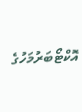އޮކްޓޯބަރުމަހުގެ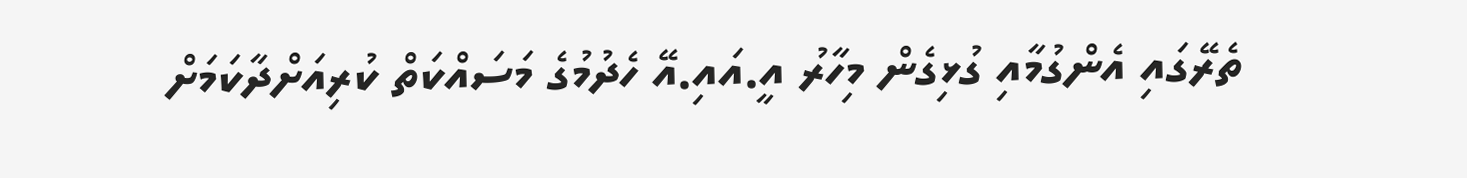ތެރޭގައި އެންގުމާއި ގުޅިގެން މިހާރު އީ.އައި.އޭ ހެދުމުގެ މަސައްކަތް ކުރިއަށްދާކަމަށް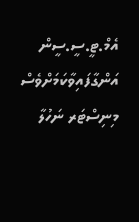އެމް.ޓީ.ސީ.ސީން އަންގާފައިވާކަމަށްވެސް މިނިސްޓަރ ނަހުލާ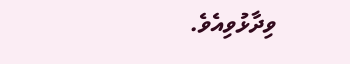ވިދާޅުވިއެވެ.